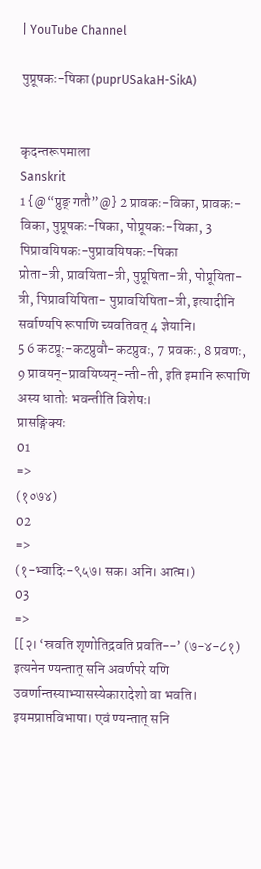| YouTube Channel

पुप्रूषकः-षिका (puprUSakaH-SikA)


कृदन्तरूपमाला
Sanskrit
1 {@“प्रुङ् गतौ”@} 2 प्रावकः-विका, प्रावकः-विका, पुप्रूषकः-षिका, पोप्रूयकः-यिका, 3 पिप्रावयिषकः-पुप्रावयिषकः-षिका
प्रोता-त्री, प्रावयिता-त्री, पुप्रूषिता-त्री, पोप्रूयिता-त्री, पिप्रावयिषिता- पुप्रावयिषिता-त्री, इत्यादीनि सर्वाण्यपि रूपाणि च्यवतिवत् 4 ज्ञेयानि।
5 6 कटप्रूः-कटप्रुवौ-कटप्रुवः, 7 प्रवकः, 8 प्रवणः, 9 प्रावयन्-प्रावयिष्यन्-न्ती-ती, इति इमानि रूपाणि अस्य धातोः भवन्तीति विशेषः।
प्रासङ्गिक्यः
01
=>
(१०७४)
02
=>
(१-भ्वादिः-९५७। सक। अनि। आत्म।)
03
=>
[[२। ‘स्रवति शृणोतिद्रवति प्रवति--’ (७-४-८१) इत्यनेन ण्यन्तात् सनि अवर्णपरे यणि उवर्णान्तस्याभ्यासस्येकारादेशो वा भवति। इयमप्राप्तविभाषा। एवं ण्यन्तात् सनि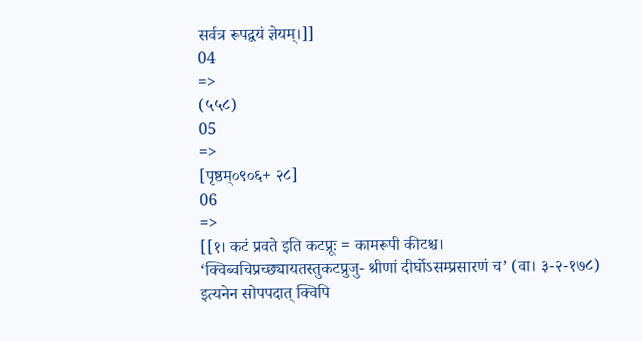सर्वत्र रूपद्वयं ज्ञेयम्।]]
04
=>
(५५८)
05
=>
[पृष्ठम्०९०६+ २८]
06
=>
[[१। कटं प्रवते इति कटप्रूः = कामरूपी कीटश्च। ‘क्विब्वचिप्रच्छ्यायतस्तुकटप्रुजु- श्रीणां दीर्घोऽसम्प्रसारणं च’ (वा। ३-२-१७८) इत्यनेन सोपपदात् क्विपि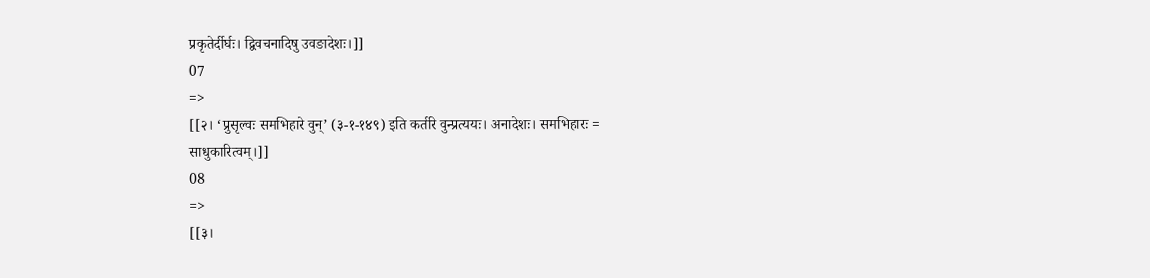प्रकृतेर्दीर्घः। द्विवचनादिषु उवङादेशः।]]
07
=>
[[२। ‘प्रुसृल्वः समभिहारे वुन्’ (३-१-१४९) इति कर्तरि वुन्प्रत्ययः। अनादेशः। समभिहारः = साधुकारित्वम्।]]
08
=>
[[३।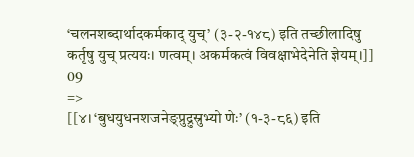‘चलनशब्दार्थादकर्मकाद् युच्’ (३-२-१४८) इति तच्छीलादिषु कर्तृषु युच् प्रत्ययः। णत्वम्। अकर्मकत्वं विवक्षाभेदेनेति ज्ञेयम्।]]
09
=>
[[४। ‘बुधयुधनशजनेङ्प्रुद्रुस्रुभ्यो णेः’ (१-३-८६) इति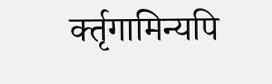र्क्तृगामिन्यपि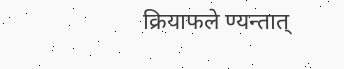क्रियाफले ण्यन्तात्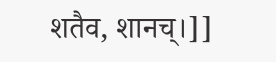शतैव, शानच्।]]